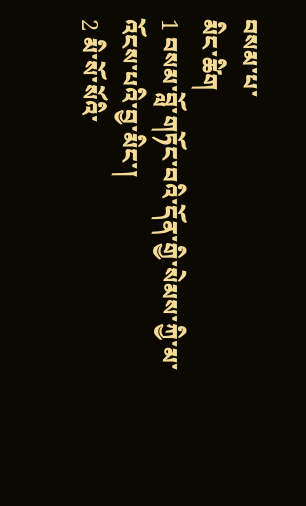བསམ་པ་
མིང་ཚིག
1 བསམ་བློ་གཏོང་བའི་དོན་གྱི་སེམས་ཀྱི་མ་འོངས་པའི་བྱ་མིང་།
2 མི་སོ་སོའི་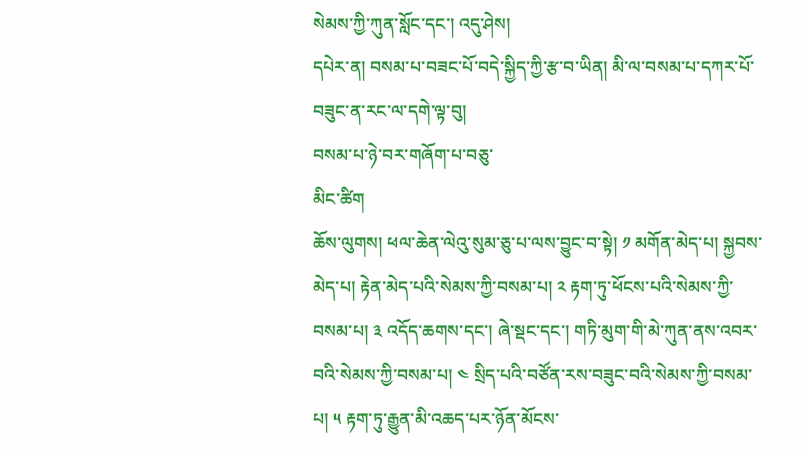སེམས་ཀྱི་ཀུན་སློང་དང་། འདུ་ཤེས།
དཔེར་ན། བསམ་པ་བཟང་པོ་བདེ་སྐྱིད་ཀྱི་རྩ་བ་ཡིན། མི་ལ་བསམ་པ་དཀར་པོ་བཟུང་ན་རང་ལ་དགེ་ལྟ་བུ།
བསམ་པ་ཉེ་བར་གཞོག་པ་བཅུ་
མིང་ཚིག
ཆོས་ལུགས། ཕལ་ཆེན་ལེའུ་སུམ་ཅུ་པ་ལས་བྱུང་བ་སྟེ། ༡ མགོན་མེད་པ། སྐྱབས་མེད་པ། རྟེན་མེད་པའི་སེམས་ཀྱི་བསམ་པ། ༢ རྟག་ཏུ་ཕོངས་པའི་སེམས་ཀྱི་བསམ་པ། ༣ འདོད་ཆགས་དང་། ཞེ་སྡང་དང་། གཏི་མུག་གི་མེ་ཀུན་ནས་འབར་བའི་སེམས་ཀྱི་བསམ་པ། ༤ སྲིད་པའི་བཙོན་རས་བཟུང་བའི་སེམས་ཀྱི་བསམ་པ། ༥ རྟག་ཏུ་རྒྱུན་མི་འཆད་པར་ཉོན་མོངས་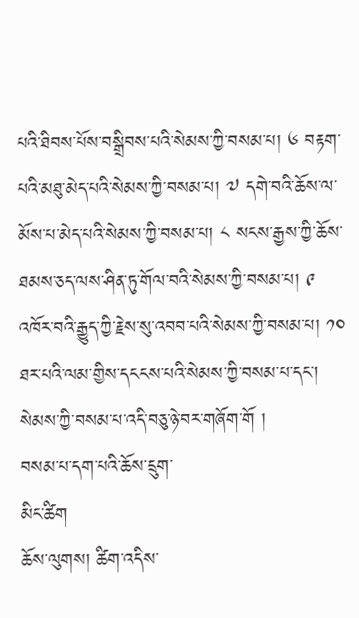པའི་ཐིབས་པོས་བསྒྲིབས་པའི་སེམས་ཀྱི་བསམ་པ། ༦ བརྟག་པའི་མཐུ་མེད་པའི་སེམས་ཀྱི་བསམ་པ། ༧ དགེ་བའི་ཆོས་ལ་མོས་པ་མེད་པའི་སེམས་ཀྱི་བསམ་པ། ༨ སངས་རྒྱས་ཀྱི་ཆོས་ཐམས་ཅད་ལས་ཤིན་ཏུ་གོལ་བའི་སེམས་ཀྱི་བསམ་པ། ༩ འཁོར་བའི་རྒྱུད་ཀྱི་རྗེས་སུ་འབབ་པའི་སེམས་ཀྱི་བསམ་པ། ༡༠ ཐར་པའི་ལམ་གྱིས་དངངས་པའི་སེམས་ཀྱི་བསམ་པ་དང་། སེམས་ཀྱི་བསམ་པ་འདི་བཅུ་ཉེ་བར་གཞོག་གོ །
བསམ་པ་དག་པའི་ཆོས་དྲུག་
མིང་ཚིག
ཆོས་ལུགས། ཚིག་འདིས་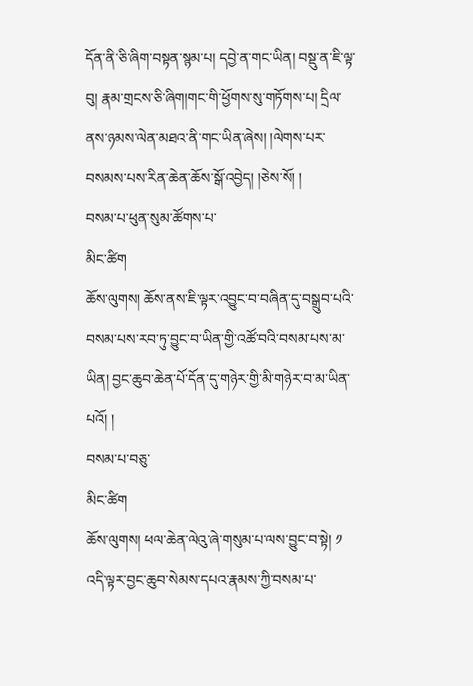དོན་ནི་ཅི་ཞིག་བསྟན་སྙམ་པ། དབྱེ་ན་གང་ཡིན། བསྡུ་ན་ཇི་ལྟ་བུ། རྣམ་གྲངས་ཅི་ཞིག།གང་གི་ཕྱོགས་སུ་གཏོགས་པ། དྲིལ་ནས་ཉམས་ལེན་མཐའ་ནི་གང་ཡིན་ཞེས། །ལེགས་པར་བསམས་པས་རིན་ཆེན་ཆོས་སྒོ་འབྱེད། །ཅེས་སོ། །
བསམ་པ་ཕུན་སུམ་ཚོགས་པ་
མིང་ཚིག
ཆོས་ལུགས། ཆོས་ནས་ཇི་ལྟར་འབྱུང་བ་བཞིན་དུ་བསྒྲུབ་པའི་བསམ་པས་རབ་ཏུ་བྱུང་བ་ཡིན་གྱི་འཚོ་བའི་བསམ་པས་མ་ཡིན། བྱང་ཆུབ་ཆེན་པོ་དོན་དུ་གཉེར་གྱི་མི་གཉེར་བ་མ་ཡིན་པའོ། །
བསམ་པ་བཅུ་
མིང་ཚིག
ཆོས་ལུགས། ཕལ་ཆེན་ལེའུ་ཞེ་གསུམ་པ་ལས་བྱུང་བ་སྟེ། ༡ འདི་ལྟར་བྱང་ཆུབ་སེམས་དཔའ་རྣམས་ཀྱི་བསམ་པ་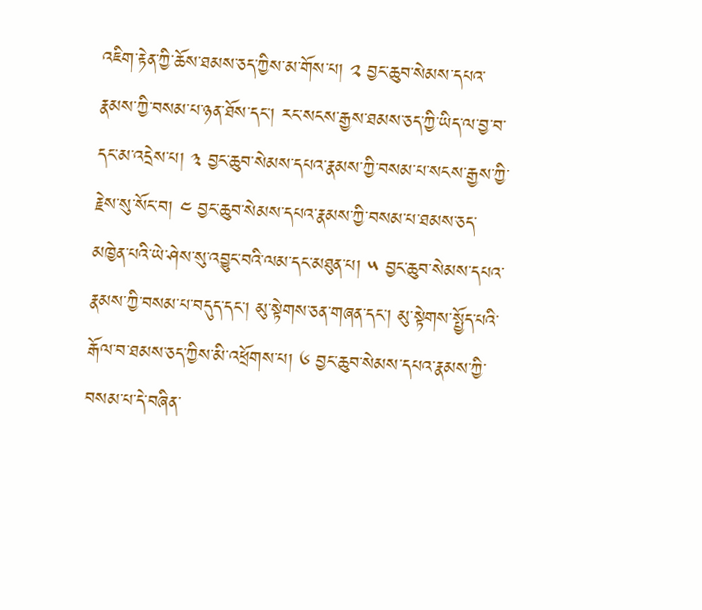འཇིག་རྟེན་ཀྱི་ཆོས་ཐམས་ཅད་ཀྱིས་མ་གོས་པ། ༢ བྱང་ཆུབ་སེམས་དཔའ་རྣམས་ཀྱི་བསམ་པ་ཉན་ཐོས་དང་། རང་སངས་རྒྱས་ཐམས་ཅད་ཀྱི་ཡིད་ལ་བྱ་བ་དང་མ་འདྲེས་པ། ༣ བྱང་ཆུབ་སེམས་དཔའ་རྣམས་ཀྱི་བསམ་པ་སངས་རྒྱས་ཀྱི་རྗེས་སུ་སོང་བ། ༤ བྱང་ཆུབ་སེམས་དཔའ་རྣམས་ཀྱི་བསམ་པ་ཐམས་ཅད་མཁྱེན་པའི་ཡེ་ཤེས་སུ་འབྱུང་བའི་ལམ་དང་མཐུན་པ། ༥ བྱང་ཆུབ་སེམས་དཔའ་རྣམས་ཀྱི་བསམ་པ་བདུད་དང་། མུ་སྟེགས་ཅན་གཞན་དང་། མུ་སྟེགས་སྤྱོད་པའི་རྒོལ་བ་ཐམས་ཅད་ཀྱིས་མི་འཕྲོགས་པ། ༦ བྱང་ཆུབ་སེམས་དཔའ་རྣམས་ཀྱི་བསམ་པ་དེ་བཞིན་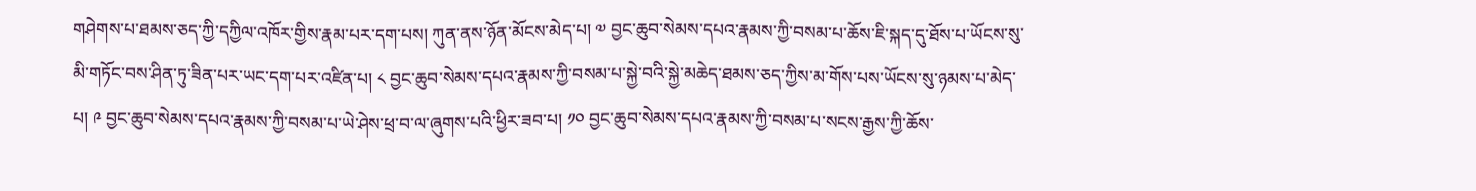གཤེགས་པ་ཐམས་ཅད་ཀྱི་དཀྱིལ་འཁོར་གྱིས་རྣམ་པར་དག་པས། ཀུན་ནས་ཉོན་མོངས་མེད་པ། ༧ བྱང་ཆུབ་སེམས་དཔའ་རྣམས་ཀྱི་བསམ་པ་ཆོས་ཇི་སྐད་དུ་ཐོས་པ་ཡོངས་སུ་མི་གཏོང་བས་ཤིན་ཏུ་ཟིན་པར་ཡང་དག་པར་འཛིན་པ། ༨ བྱང་ཆུབ་སེམས་དཔའ་རྣམས་ཀྱི་བསམ་པ་སྐྱེ་བའི་སྐྱེ་མཆེད་ཐམས་ཅད་ཀྱིས་མ་གོས་པས་ཡོངས་སུ་ཉམས་པ་མེད་པ། ༩ བྱང་ཆུབ་སེམས་དཔའ་རྣམས་ཀྱི་བསམ་པ་ཡེ་ཤེས་ཕྲ་བ་ལ་ཞུགས་པའི་ཕྱིར་ཟབ་པ། ༡༠ བྱང་ཆུབ་སེམས་དཔའ་རྣམས་ཀྱི་བསམ་པ་སངས་རྒྱས་ཀྱི་ཆོས་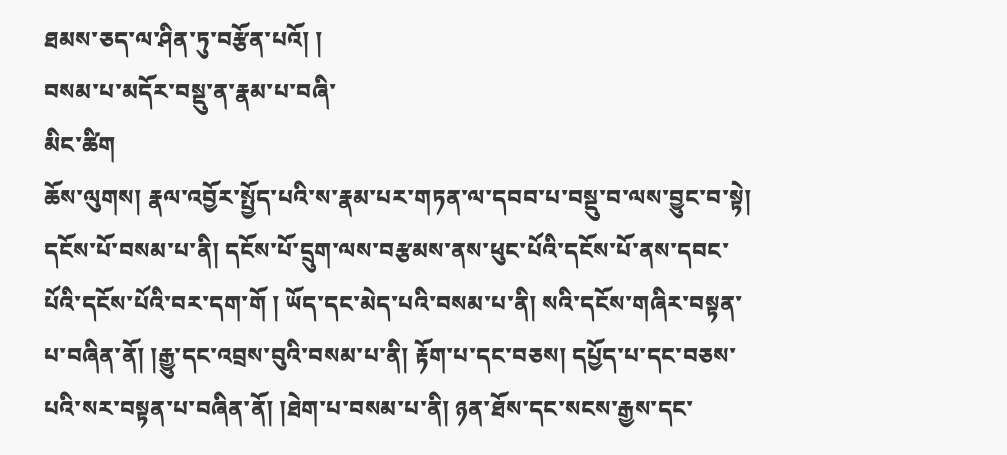ཐམས་ཅད་ལ་ཤིན་ཏུ་བརྩོན་པའོ། །
བསམ་པ་མདོར་བསྡུ་ན་རྣམ་པ་བཞི་
མིང་ཚིག
ཆོས་ལུགས། རྣལ་འབྱོར་སྤྱོད་པའི་ས་རྣམ་པར་གཏན་ལ་དབབ་པ་བསྡུ་བ་ལས་བྱུང་བ་སྟེ། དངོས་པོ་བསམ་པ་ནི། དངོས་པོ་དྲུག་ལས་བརྩམས་ནས་ཕུང་པོའི་དངོས་པོ་ནས་དབང་པོའི་དངོས་པོའི་བར་དག་གོ ། ཡོད་དང་མེད་པའི་བསམ་པ་ནི། སའི་དངོས་གཞིར་བསྟན་པ་བཞིན་ནོ། །རྒྱུ་དང་འབྲས་བུའི་བསམ་པ་ནི། རྟོག་པ་དང་བཅས། དཔྱོད་པ་དང་བཅས་པའི་སར་བསྟན་པ་བཞིན་ནོ། །ཐེག་པ་བསམ་པ་ནི། ཉན་ཐོས་དང་སངས་རྒྱས་དང་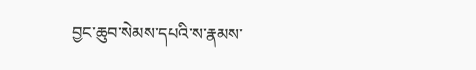བྱང་ཆུབ་སེམས་དཔའི་ས་རྣམས་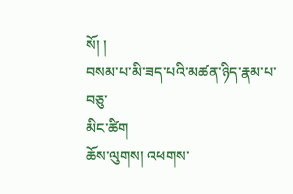སོ། །
བསམ་པ་མི་ཟད་པའི་མཚན་ཉིད་རྣམ་པ་བཅུ་
མིང་ཚིག
ཆོས་ལུགས། འཕགས་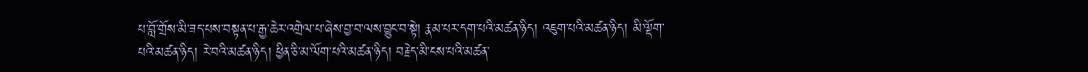པ་བློ་གྲོས་མི་ཟད་པས་བསྟན་པ་རྒྱ་ཆེར་འགྲེལ་པ་ཞེས་བྱ་བ་ལས་བྱུང་བ་སྟེ། རྣམ་པར་དག་པའི་མཚན་ཉིད། འཇུག་པའི་མཚན་ཉིད། མི་ལྡོག་པའི་མཚན་ཉིད། རེ་བའི་མཚན་ཉིད། ཕྱིན་ཅི་མ་ལོག་པའི་མཚན་ཉིད། བརྗེད་མི་ངས་པའི་མཚན་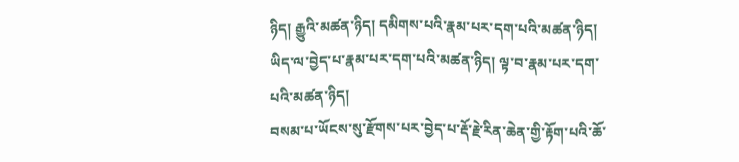ཉིད། རྒྱུའི་མཚན་ཉིད། དམིགས་པའི་རྣམ་པར་དག་པའི་མཚན་ཉིད། ཡིད་ལ་བྱེད་པ་རྣམ་པར་དག་པའི་མཚན་ཉིད། ལྟ་བ་རྣམ་པར་དག་པའི་མཚན་ཉིད།
བསམ་པ་ཡོངས་སུ་རྫོགས་པར་བྱེད་པ་རྡོ་རྗེ་རིན་ཆེན་གྱི་རྟོག་པའི་ཆོ་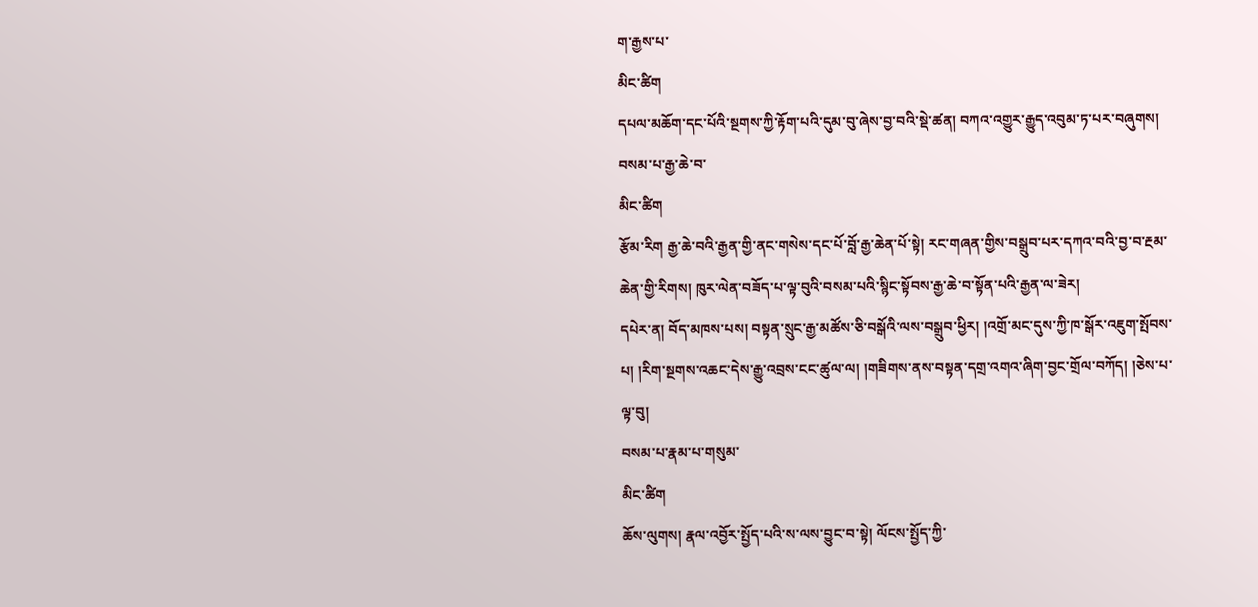ག་རྒྱས་པ་
མིང་ཚིག
དཔལ་མཆོག་དང་པོའི་སྔགས་ཀྱི་རྟོག་པའི་དུམ་བུ་ཞེས་བྱ་བའི་སྡེ་ཚན། བཀའ་འགྱུར་རྒྱུད་འབུམ་ཏ་པར་བཞུགས།
བསམ་པ་རྒྱ་ཆེ་བ་
མིང་ཚིག
རྩོམ་རིག རྒྱ་ཆེ་བའི་རྒྱན་གྱི་ནང་གསེས་དང་པོ་བློ་རྒྱ་ཆེན་པོ་སྟེ། རང་གཞན་གྱིས་བསྒྲུབ་པར་དཀའ་བའི་བྱ་བ་རྔམ་ཆེན་གྱི་རིགས། ཁུར་ལེན་བཟོད་པ་ལྟ་བུའི་བསམ་པའི་སྙིང་སྟོབས་རྒྱ་ཆེ་བ་སྟོན་པའི་རྒྱན་ལ་ཟེར།
དཔེར་ན། བོད་མཁས་པས། བསྟན་སྲུང་རྒྱ་མཚོས་ཅི་བསྒོའི་ལས་བསྒྲུབ་ཕྱིར། །འགྲོ་མང་དུས་ཀྱི་ཁ་སྒོར་འཇུག་སྤོབས་པ། །རིག་སྔགས་འཆང་དེས་རྒྱུ་འབྲས་ངང་ཚུལ་ལ། །གཟིགས་ནས་བསྟན་དགྲ་འགའ་ཞིག་བྱང་གྲོལ་བཀོད། །ཅེས་པ་ལྟ་བུ།
བསམ་པ་རྣམ་པ་གསུམ་
མིང་ཚིག
ཆོས་ལུགས། རྣལ་འབྱོར་སྤྱོད་པའི་ས་ལས་བྱུང་བ་སྟེ། ལོངས་སྤྱོད་ཀྱི་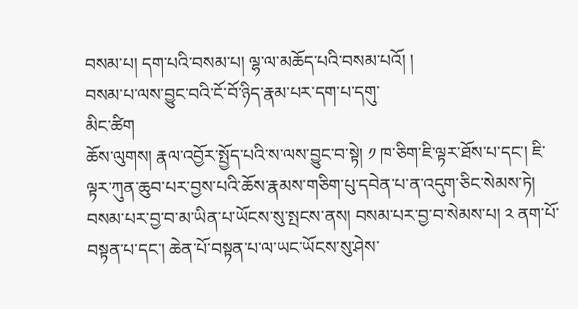བསམ་པ། དག་པའི་བསམ་པ། ལྷ་ལ་མཆོད་པའི་བསམ་པའོ། །
བསམ་པ་ལས་བྱུང་བའི་ངོ་བོ་ཉིད་རྣམ་པར་དག་པ་དགུ་
མིང་ཚིག
ཆོས་ལུགས། རྣལ་འབྱོར་སྤྱོད་པའི་ས་ལས་བྱུང་བ་སྟེ། ༡ ཁ་ཅིག་ཇི་ལྟར་ཐོས་པ་དང་། ཇི་ལྟར་ཀུན་ཆུབ་པར་བྱས་པའི་ཆོས་རྣམས་གཅིག་པུ་དབེན་པ་ན་འདུག་ཅིང་སེམས་ཏེ། བསམ་པར་བྱ་བ་མ་ཡིན་པ་ཡོངས་སུ་སྤངས་ནས། བསམ་པར་བྱ་བ་སེམས་པ། ༢ ནག་པོ་བསྟན་པ་དང་། ཆེན་པོ་བསྟན་པ་ལ་ཡང་ཡོངས་སུ་ཤེས་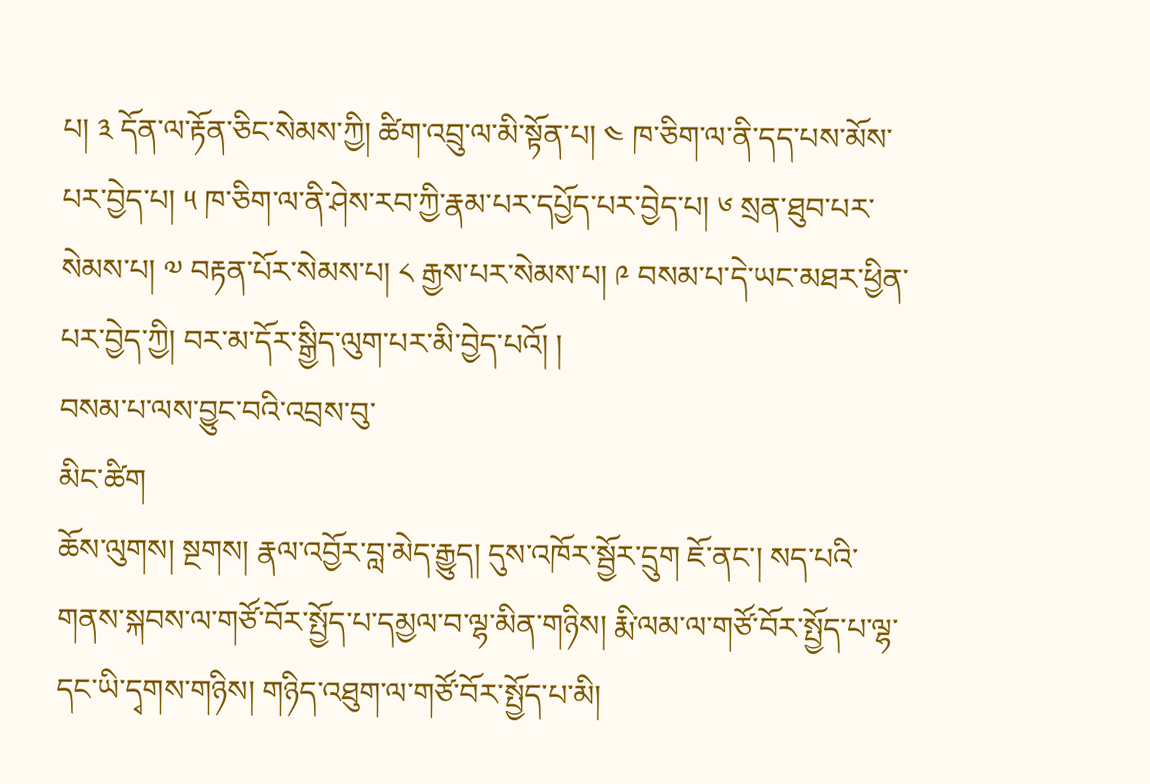པ། ༣ དོན་ལ་རྟོན་ཅིང་སེམས་ཀྱི། ཚིག་འབྲུ་ལ་མི་སྟོན་པ། ༤ ཁ་ཅིག་ལ་ནི་དད་པས་མོས་པར་བྱེད་པ། ༥ ཁ་ཅིག་ལ་ནི་ཤེས་རབ་ཀྱི་རྣམ་པར་དཔྱོད་པར་བྱེད་པ། ༦ སྲན་ཐུབ་པར་སེམས་པ། ༧ བརྟན་པོར་སེམས་པ། ༨ རྒྱས་པར་སེམས་པ། ༩ བསམ་པ་དེ་ཡང་མཐར་ཕྱིན་པར་བྱེད་ཀྱི། བར་མ་དོར་སྒྱིད་ལུག་པར་མི་བྱེད་པའོ། །
བསམ་པ་ལས་བྱུང་བའི་འབྲས་བུ་
མིང་ཚིག
ཆོས་ལུགས། སྔགས། རྣལ་འབྱོར་བླ་མེད་རྒྱུད། དུས་འཁོར་སྦྱོར་དྲུག ཇོ་ནང་། སད་པའི་གནས་སྐབས་ལ་གཙོ་བོར་སྤྱོད་པ་དམྱལ་བ་ལྷ་མིན་གཉིས། རྨི་ལམ་ལ་གཙོ་བོར་སྤྱོད་པ་ལྷ་དང་ཡི་དྭགས་གཉིས། གཉིད་འཐུག་ལ་གཙོ་བོར་སྤྱོད་པ་མི།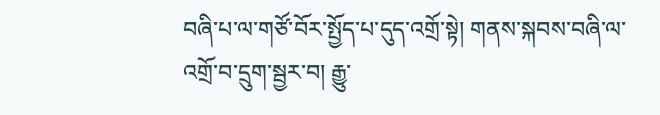བཞི་པ་ལ་གཙོ་བོར་སྤྱོད་པ་དུད་འགྲོ་སྟེ། གནས་སྐབས་བཞི་ལ་འགྲོ་བ་དྲུག་སྦྱར་བ། རྒྱུ་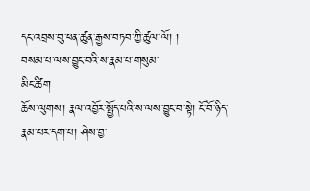དང་འབྲས་བུ་ཕན་ཚུན་རྒྱས་བཏབ་ཀྱི་ཚུལ་ལོ། །
བསམ་པ་ལས་བྱུང་བའི་ས་རྣམ་པ་གསུམ་
མིང་ཚིག
ཆོས་ལུགས། རྣལ་འབྱོར་སྤྱོད་པའི་ས་ལས་བྱུང་བ་སྟེ། ངོ་བོ་ཉིད་རྣམ་པར་དག་པ། ཤེས་བྱ་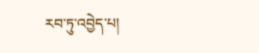རབ་ཏུ་འབྱེད་པ།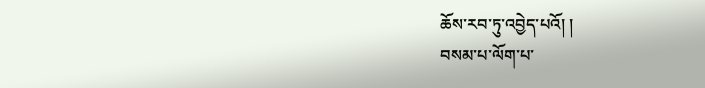ཆོས་རབ་ཏུ་འབྱེད་པའོ། །
བསམ་པ་ལོག་པ་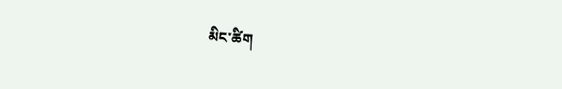མིང་ཚིག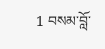1 བསམ་བློ་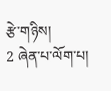རྩེ་གཉིས།
2 ཞེན་པ་ལོག་པ།